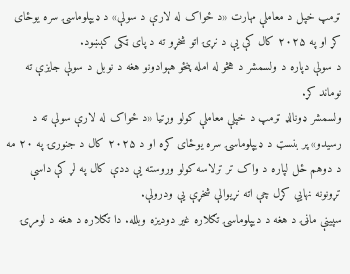ټرمپ خپل د معاملې مهارت «د ځواک له لارې د سولې» د ډیپلوماسۍ سره یوځای کړ او په ۲۰۲۵ کال کې یې د نړۍ اتو شخړو ته د پای ټکی کېښود.
د سولې دپاره د ولسمشر د هڅو له امله پنځو هېوادونو هغه د نوبل د سولې جایزې ته نوماند کړ.
ولسمشر ډونالډ ټرمپ د خپلې معاملې کولو وړتیا «د ځواک له لارې سولې ته د رسیدو» پر بنسټ د ډیپلوماسۍ سره یوځای کړه او د ۲۰۲۵ کال د جنورۍ په ۲۰ مه د دوهم ځل لپاره د واک تر ترلاسه کولو وروسته یې ددې کال په لړ کې داسې تړونونه نهايي کړل چې اته نړیوالې شخړې یې ودرولې.
سپینې ماڼۍ د هغه د دیپلوماسۍ تګلاره غیر دودیزه وبلله. دا تګلاره د هغه د لومړۍ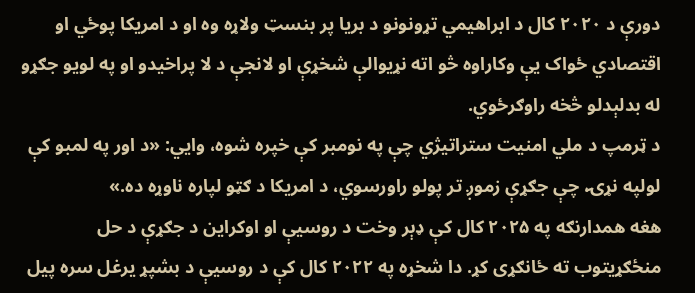دورې د ۲۰۲۰ کال د ابراهیمي تړونونو د بریا پر بنسټ ولاړه وه او د امریکا پوځي او اقتصادي ځواک یې وکاراوه څو اته نړیوالې شخړې او لانجې د لا پراخیدو او په لویو جګړو له بدلېدلو څخه راوګرځوي.
د ټرمپ د ملي امنیت ستراتیژي چې په نومبر کې خپره شوه، وایي: «د اور په لمبو کې لولپه نړۍ، چې جګړې زموږ تر پولو راورسوي، د امریکا د ګټو لپاره ناوړه ده.»
هغه همدارنګه په ۲۰۲۵ کال کې ډېر وخت د روسیې او اوکراین د جګړې د حل منځګړیتوب ته ځانګړی کړ. دا شخړه په ۲۰۲۲ کال کې د روسیې د بشپړ یرغل سره پیل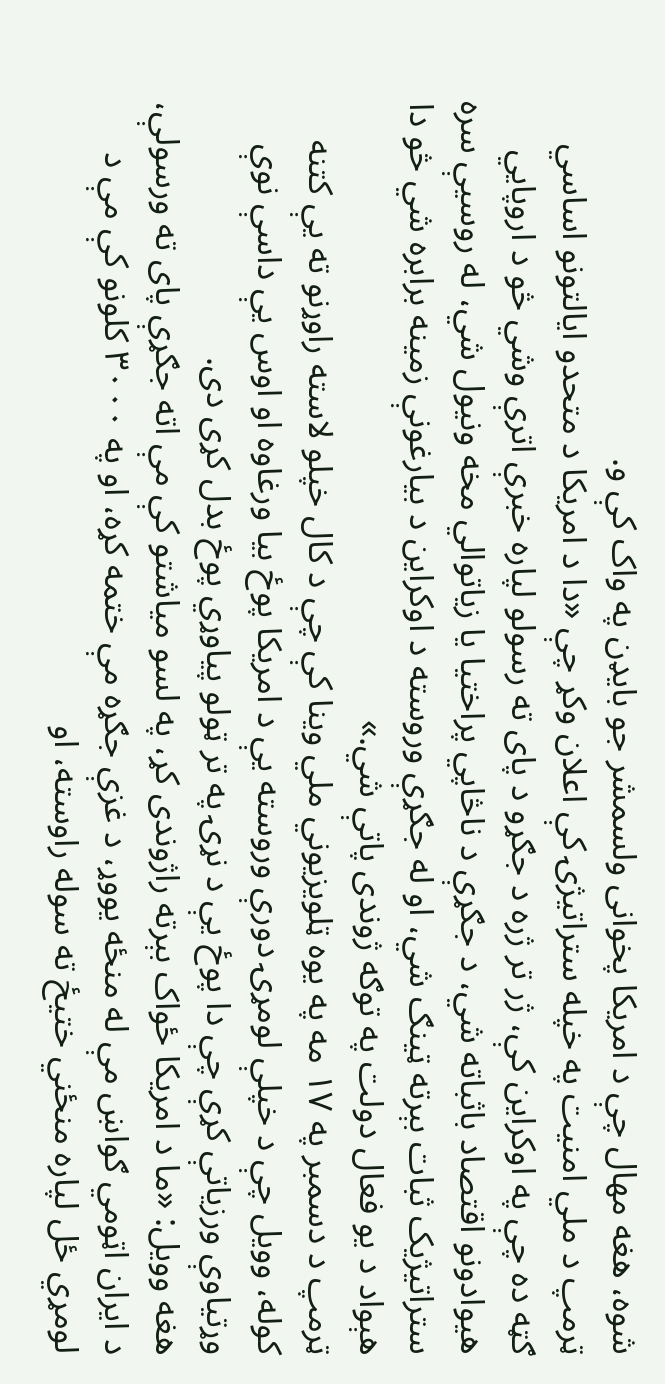شوه، هغه مهال چې د امریکا پخوانی ولسمشر جو بایډن په واک کې و.
ټرمپ د ملي امنیت په خپله ستراتیژۍ کې اعلان وکړ چې «دا د امریکا د متحدو ایالتونو اساسي ګټه ده چې په اوکراین کې، ژر تر ژره د جګړو د پای ته رسولو لپاره خبرې اترې وشي څو د اروپایي هیوادونو اقتصاد باثباته شي، د جګړې د ناڅاپي پراختیا یا زیاتوالي مخه ونیول شي، له روسیې سره ستراتیژیک ثبات بېرته ټینګ شي، او له جګړې وروسته د اوکراین د بیارغونې زمینه برابره شي څو دا هېواد د یو فعال دولت په توګه ژوندی پاتې شي.»
ټرمپ د دسمبر په ۱۷ مه په یوه ټلویزیوني ملي وینا کې چې د کال خپلو لاسته راوړنو ته یې کتنه کوله، وویل چې د خپلې لومړۍ دورې وروسته یې د امریکا پوځ بیا ورغاوه او اوس یې داسې نوې وړتیاوې ورزیاتې کړې چې دا پوځ یې د نړۍ په تر ټولو پیاوړي پوځ بدل کړی دی.
هغه وویل: «ما د امریکا ځواک بېرته راژوندی کړ، په لسو میاشتو کې مې اته جګړې پای ته ورسولې، د ایران اټومي ګواښ مې له منځه یووړ، د غزې جګړه مې ختمه کړه، او په ۳۰۰۰ کلونو کې مې د لومړي ځل لپاره منځني ختیځ ته سوله راوسته، او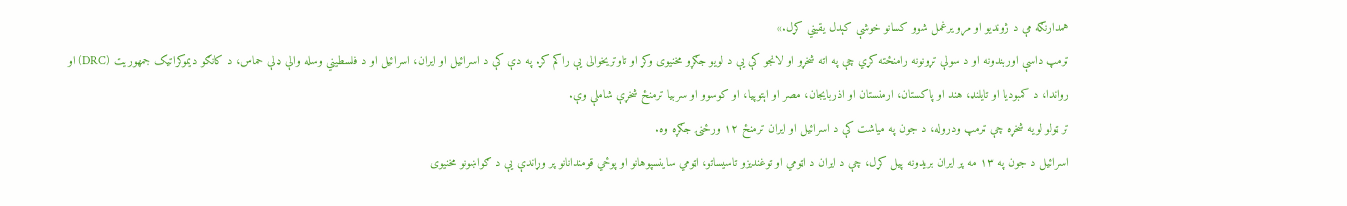همدارنګه مې د ژوندیو او مړو یرغمل شوو کسانو خوشې کېدل یقیني کړل.»
ټرمپ داسې اوربندونه او د سولې تړونونه رامنځته کړي چې په اته شخړو او لانجو کې یې د لویو جګړو مخنیوی وکړ او تاوتریخوالی یې راکم کړ. په دې کې د اسرائیل او ایران، اسرائیل او د فلسطیني وسله والې ډلې حماس، د کانګو دیموکراتیک جمهوریت (DRC) او رواندا، د کمبودیا او تایلنډ، هند او پاکستان، ارمنستان او اذربایجان، مصر او اېتوپیا، او کوسوو او سربیا ترمنځ شخړې شاملې وې.
تر ټولو لویه شخړه چې ټرمپ ودروله، د جون په میاشت کې د اسرائیل او ایران ترمنځ ۱۲ ورځنۍ جګړه وه.
اسرائیل د جون په ۱۳ مه پر ایران بریدونه پیل کړل، چې د ایران د اټومي او توغندیزو تاسیساتو، اټومي ساینسپوهانو او پوځي قومندانانو پر وړاندې یې د ګواښونو مخنیوی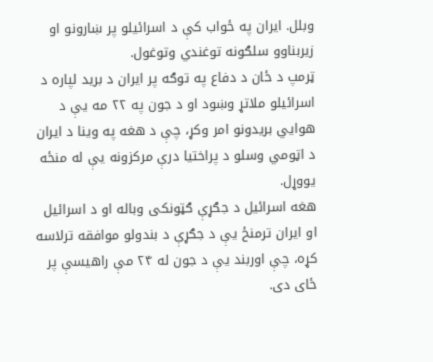وبلل. ایران په ځواب کې د اسرائیلو پر ښارونو او زیربناوو سلګونه توغندي وتوغول.
ټرمپ د ځان د دفاع په توګه پر ایران د برید لپاره د اسرائیلو ملاتړ وښود او د جون په ۲۲ مه یې د هوايي بریدونو امر وکړ، چې د هغه په وینا د ایران د اټومي وسلو د پراختیا درې مرکزونه یې له منځه یووړل.
هغه اسرائیل د جګړې ګټونکی وباله او د اسرائیل او ایران ترمنځ یې د جګړې د بندولو موافقه ترلاسه کړه، چې اوربند یې د جون له ۲۴ مې راهیسې پر ځای دی.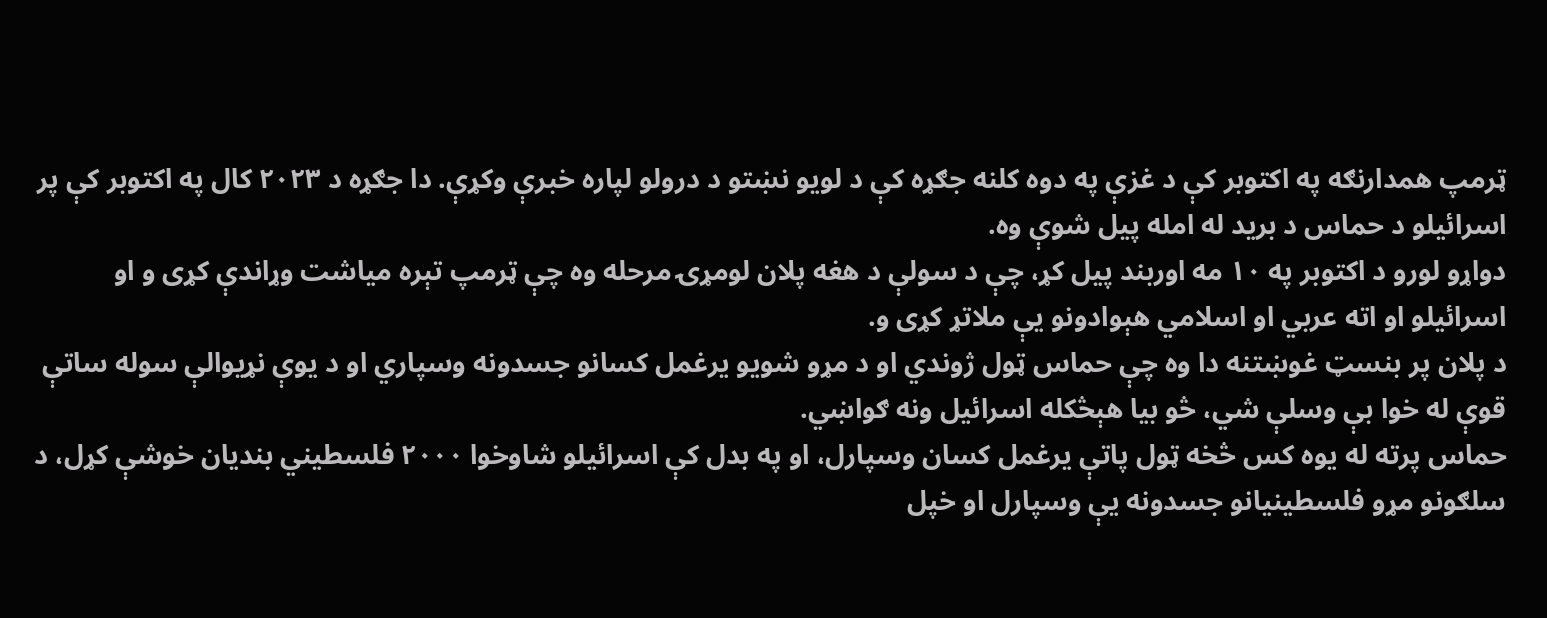ټرمپ همدارنګه په اکتوبر کې د غزې په دوه کلنه جګړه کې د لویو نښتو د درولو لپاره خبرې وکړې. دا جګړه د ۲۰۲۳ کال په اکتوبر کې پر اسرائیلو د حماس د برید له امله پیل شوې وه.
دواړو لورو د اکتوبر په ۱۰ مه اوربند پیل کړ، چې د سولې د هغه پلان لومړۍ مرحله وه چې ټرمپ تېره میاشت وړاندې کړی و او اسرائیلو او اته عربي او اسلامي هېوادونو یې ملاتړ کړی و.
د پلان پر بنسټ غوښتنه دا وه چې حماس ټول ژوندي او د مړو شویو یرغمل کسانو جسدونه وسپاري او د یوې نړیوالې سوله ساتې قوې له خوا بې وسلې شي، څو بیا هېڅکله اسرائیل ونه ګواښي.
حماس پرته له یوه کس څخه ټول پاتې یرغمل کسان وسپارل، او په بدل کې اسرائیلو شاوخوا ۲۰۰۰ فلسطیني بندیان خوشې کړل، د سلګونو مړو فلسطینیانو جسدونه یې وسپارل او خپل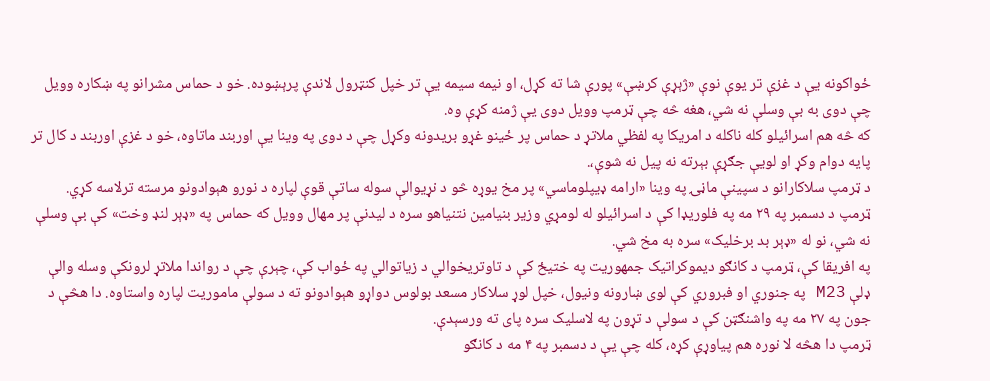ځواکونه یې د غزې تر یوې نوې «ژېړې کرښې» پورې شا ته کړل، او نیمه سیمه یې تر خپل کنټرول لاندې پرېښوده. خو د حماس مشرانو په ښکاره وویل چې دوی به بې وسلې نه شي، هغه څه چې ټرمپ وویل دوی یې ژمنه کړې وه.
که څه هم اسرائیلو کله ناکله د امریکا په لفظي ملاتړ د حماس پر ځینو غړو بریدونه وکړل چې د دوی په وینا یې اوربند ماتاوه، خو د غزې اوربند د کال تر پایه دوام وکړ او لویې جګړې بېرته نه پیل نه شوې،.
د ټرمپ سلاکارانو د سپینې ماڼۍ په وینا «ارامه ډیپلوماسي» پر مخ یوړه څو د نړیوالې سوله ساتې قوې لپاره د نورو هېوادونو مرسته ترلاسه کړي.
ټرمپ د دسمبر په ۲۹ مه په فلوریډا کې د اسرائیلو له لومړي وزیر بنیامین نتنیاهو سره د لیدنې پر مهال وویل که حماس په «ډېر لنډ وخت» کې بې وسلې نه شي، نو له «ډېر بد برخلیک» سره به مخ شي.
په افریقا کې، ټرمپ د کانګو دیموکراتیک جمهوریت په ختیځ کې د تاوتریخوالي د زیاتوالي په ځواب کې، چېرې چې د رواندا ملاتړ لرونکې وسله والې ډلې M23 په جنوري او فبروري کې لوی ښارونه ونیول، خپل لوړ سلاکار مسعد بولوس دواړو هېوادونو ته د سولې ماموریت لپاره واستاوه. دا هڅې د جون په ۲۷ مه په واشنګټن کې د سولې د تړون په لاسلیک سره پای ته ورسېدې.
ټرمپ دا هڅه لا نوره هم پیاوړې کړه، کله چې یې د دسمبر په ۴ مه د کانګو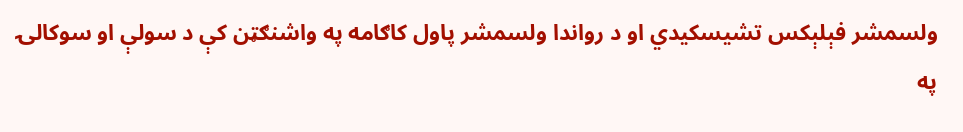ولسمشر فېلېکس تشیسکیدي او د رواندا ولسمشر پاول کاګامه په واشنګټن کې د سولې او سوکالۍ په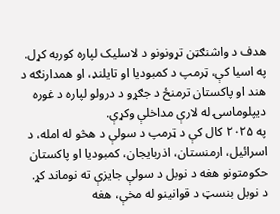هدف د واشنګټن تړونونو د لاسلیک لپاره کوربه کړل.
په اسیا کې، ټرمپ د کمبودیا او تایلنډ، او همدارنګه د هند او پاکستان ترمنځ د جګړو د درولو لپاره د غوره دیپلوماسۍ له لارې مداخلې وکړې.
په ۲۰۲۵ کال کې د ټرمپ د سولې د هڅو له امله، د اسرائیل، ارمنستان، اذربایجان، کمبودیا او پاکستان حکومتونو هغه د نوبل د سولې جایزې ته نوماند کړ.
د نوبل بنسټ د قوانینو له مخې، هغه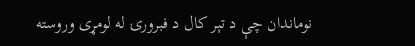نوماندان چې د تېر کال د فبرورۍ له لومړی وروسته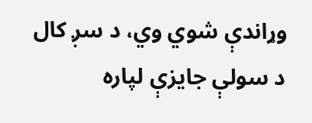وړاندې شوي وي، د سږ کال د سولې جایزې لپاره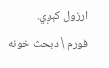ارزول کېږي.
فورم \ دبحث خونه